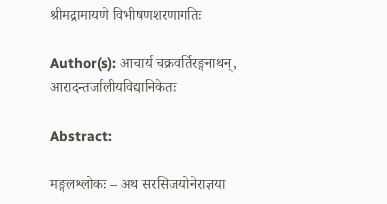श्रीमद्रामायणे विभीषणशरणागतिः

Author(s): आचार्य चक्रवर्तिरङ्गनाथन्, आरादन्तर्जालीयविद्यानिकेतः

Abstract:

मङ्गलश्लोकः – अथ सरसिजयोनेराज्ञया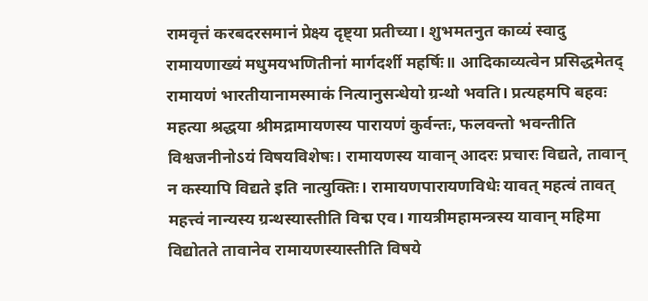रामवृत्तं करबदरसमानं प्रेक्ष्य दृष्ट्या प्रतीच्या। शुभमतनुत काव्यं स्वादु रामायणाख्यं मधुमयभणितीनां मार्गदर्शी महर्षिः॥ आदिकाव्यत्वेन प्रसिद्धमेतद् रामायणं भारतीयानामस्माकं नित्यानुसन्धेयो ग्रन्थो भवति। प्रत्यहमपि बहवः महत्या श्रद्धया श्रीमद्रामायणस्य पारायणं कुर्वन्तः, फलवन्तो भवन्तीति विश्वजनीनोऽयं विषयविशेषः। रामायणस्य यावान् आदरः प्रचारः विद्यते, तावान् न कस्यापि विद्यते इति नात्युक्तिः। रामायणपारायणविधेः यावत् महत्वं तावत् महत्त्वं नान्यस्य ग्रन्थस्यास्तीति विद्म एव। गायत्रीमहामन्त्रस्य यावान् महिमा विद्योतते तावानेव रामायणस्यास्तीति विषये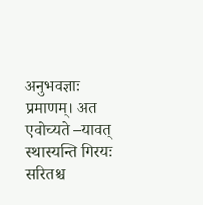अनुभवज्ञाः प्रमाणम्। अत एवोच्यते –यावत् स्थास्यन्ति गिरयः सरितश्च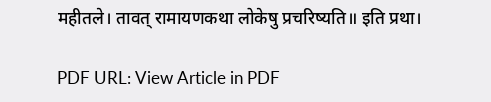महीतले। तावत् रामायणकथा लोकेषु प्रचरिष्यति॥ इति प्रथा।

PDF URL: View Article in PDF